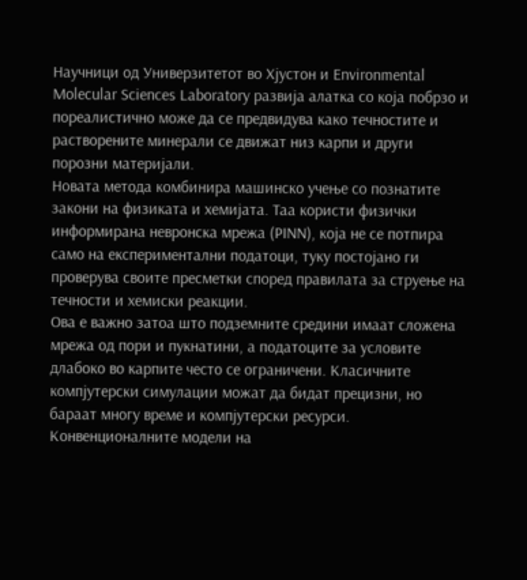Научници од Универзитетот во Хјустон и Environmental Molecular Sciences Laboratory развија алатка со која побрзо и пореалистично може да се предвидува како течностите и растворените минерали се движат низ карпи и други порозни материјали.
Новата метода комбинира машинско учење со познатите закони на физиката и хемијата. Таа користи физички информирана невронска мрежа (PINN), која не се потпира само на експериментални податоци, туку постојано ги проверува своите пресметки според правилата за струење на течности и хемиски реакции.
Ова е важно затоа што подземните средини имаат сложена мрежа од пори и пукнатини, а податоците за условите длабоко во карпите често се ограничени. Класичните компјутерски симулации можат да бидат прецизни, но бараат многу време и компјутерски ресурси. Конвенционалните модели на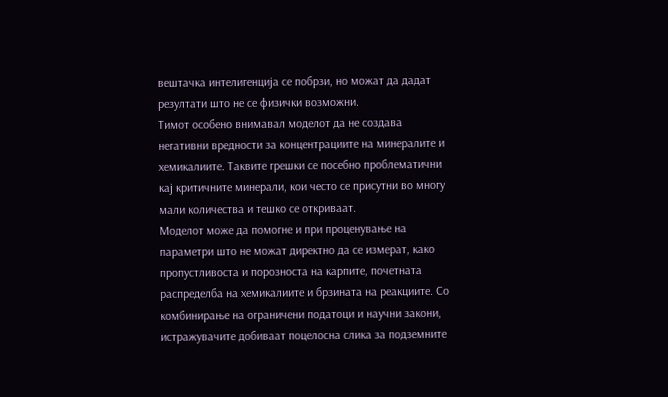вештачка интелигенција се побрзи, но можат да дадат резултати што не се физички возможни.
Тимот особено внимавал моделот да не создава негативни вредности за концентрациите на минералите и хемикалиите. Таквите грешки се посебно проблематични кај критичните минерали, кои често се присутни во многу мали количества и тешко се откриваат.
Моделот може да помогне и при проценување на параметри што не можат директно да се измерат, како пропустливоста и порозноста на карпите, почетната распределба на хемикалиите и брзината на реакциите. Со комбинирање на ограничени податоци и научни закони, истражувачите добиваат поцелосна слика за подземните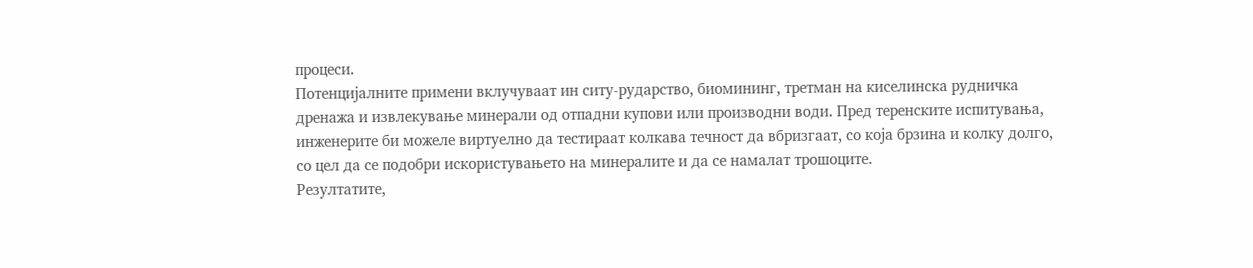процеси.
Потенцијалните примени вклучуваат ин ситу-рударство, биомининг, третман на киселинска рудничка дренажа и извлекување минерали од отпадни купови или производни води. Пред теренските испитувања, инженерите би можеле виртуелно да тестираат колкава течност да вбризгаат, со која брзина и колку долго, со цел да се подобри искористувањето на минералите и да се намалат трошоците.
Резултатите,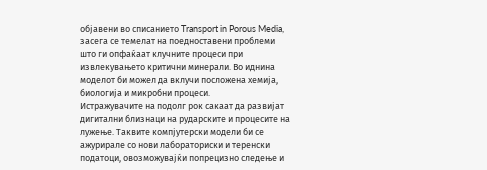објавени во списанието Transport in Porous Media, засега се темелат на поедноставени проблеми што ги опфаќаат клучните процеси при извлекувањето критични минерали. Во иднина моделот би можел да вклучи посложена хемија, биологија и микробни процеси.
Истражувачите на подолг рок сакаат да развијат дигитални близнаци на рударските и процесите на лужење. Таквите компјутерски модели би се ажурирале со нови лабораториски и теренски податоци, овозможувајќи попрецизно следење и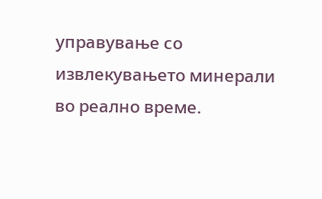управување со извлекувањето минерали во реално време.